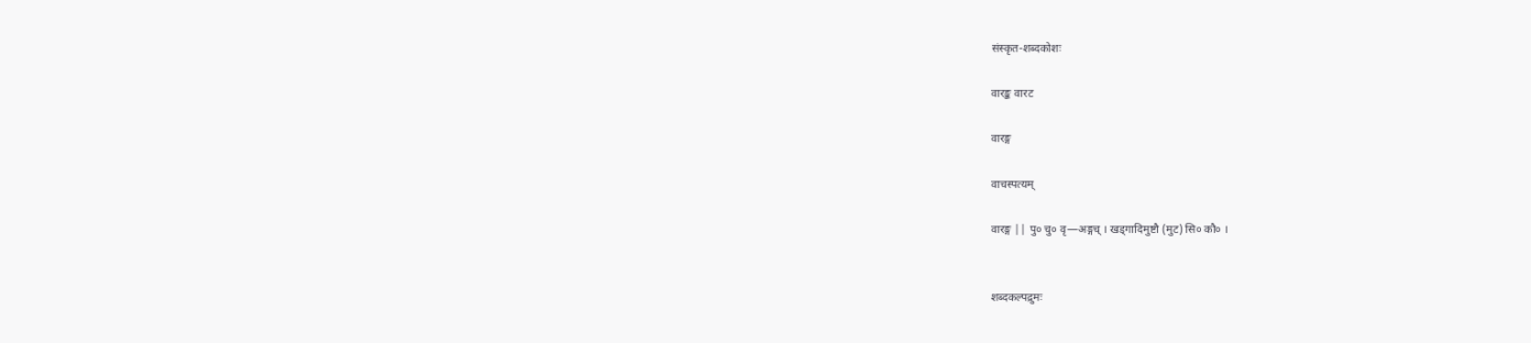संस्कृत-शब्दकोशः

वारङ्क वारट

वारङ्ग

वाचस्पत्यम्

वारङ्ग || पु० चु० वृ—अङ्गच् । खड्गादिमुष्टौ (मुट) सि० कौ० ।


शब्दकल्पद्रुमः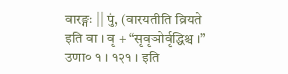वारङ्गः || पुं, (वारयतीति व्रियते इति वा । वृ + “सृवृञोर्वृद्धिश्च ।” उणा० १ । १२१ । इति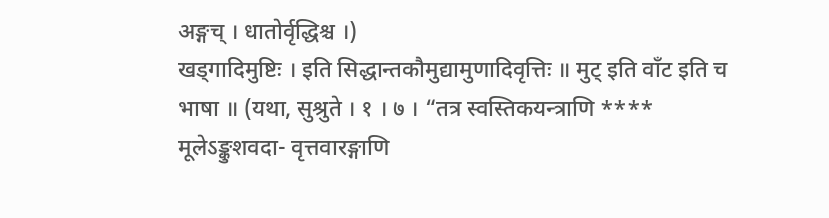अङ्गच् । धातोर्वृद्धिश्च ।)
खड्गादिमुष्टिः । इति सिद्धान्तकौमुद्यामुणादिवृत्तिः ॥ मुट् इति वाँट इति च भाषा ॥ (यथा, सुश्रुते । १ । ७ । “तत्र स्वस्तिकयन्त्राणि **** मूलेऽङ्कुशवदा- वृत्तवारङ्गाणि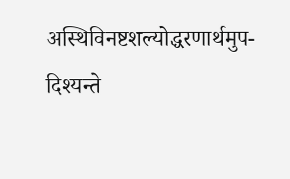अस्थिविनष्टशल्योद्धरणार्थमुप- दिश्यन्ते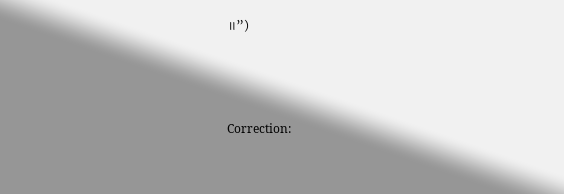॥”)



Correction: